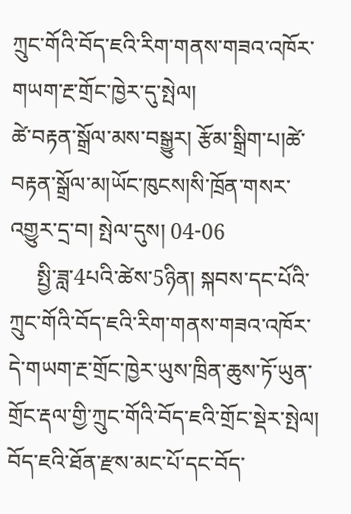ཀྲུང་གོའི་བོད་ཇའི་རིག་གནས་གཟའ་འཁོར་གཡག་རྔ་གྲོང་ཁྱེར་དུ་སྤེལ།
ཚེ་བརྟན་སྒྲོལ་མས་བསྒྱུར། རྩོམ་སྒྲིག་པ།ཚེ་བརྟན་སྒྲོལ་མ།ཡོང་ཁུངས།སི་ཁྲོན་གསར་འགྱུར་དྲ་བ། སྤེལ་དུས། 04-06
     སྤྱི་ཟླ་4པའི་ཚེས་5ཉིན། སྐབས་དང་པོའི་ཀྲུང་གོའི་བོད་ཇའི་རིག་གནས་གཟའ་འཁོར་དེ་གཡག་རྔ་གྲོང་ཁྱེར་ཡུས་ཁྲིན་ཆུས་ཏོ་ཡུན་གྲོང་རྡལ་གྱི་ཀྲུང་གོའི་བོད་ཇའི་གྲོང་སྡེར་སྤེལ། བོད་ཇའི་ཐོན་རྫས་མང་པོ་དང་བོད་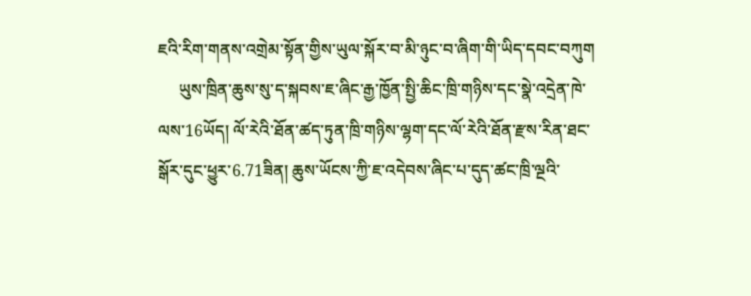ཇའི་རིག་གནས་འགྲེམ་སྟོན་གྱིས་ཡུལ་སྐོར་བ་མི་ཉུང་བ་ཞིག་གི་ཡིད་དབང་བཀུག
     ཡུས་ཁྲིན་ཆུས་སུ་ད་སྐབས་ཇ་ཞིང་རྒྱ་ཁྱོན་སྤྱི་ཆིང་ཁྲི་གཉིས་དང་སྣེ་འདྲེན་ཁེ་ལས་16ཡོད། ལོ་རེའི་ཐོན་ཚད་ཏུན་ཁྲི་གཉིས་ལྷག་དང་ལོ་རེའི་ཐོན་རྫས་རིན་ཐང་སྒོར་དུང་ཕྱུར་6.71ཟིན། ཆུས་ཡོངས་ཀྱི་ཇ་འདེབས་ཞིང་པ་དུད་ཚང་ཁྲི་ལྔའི་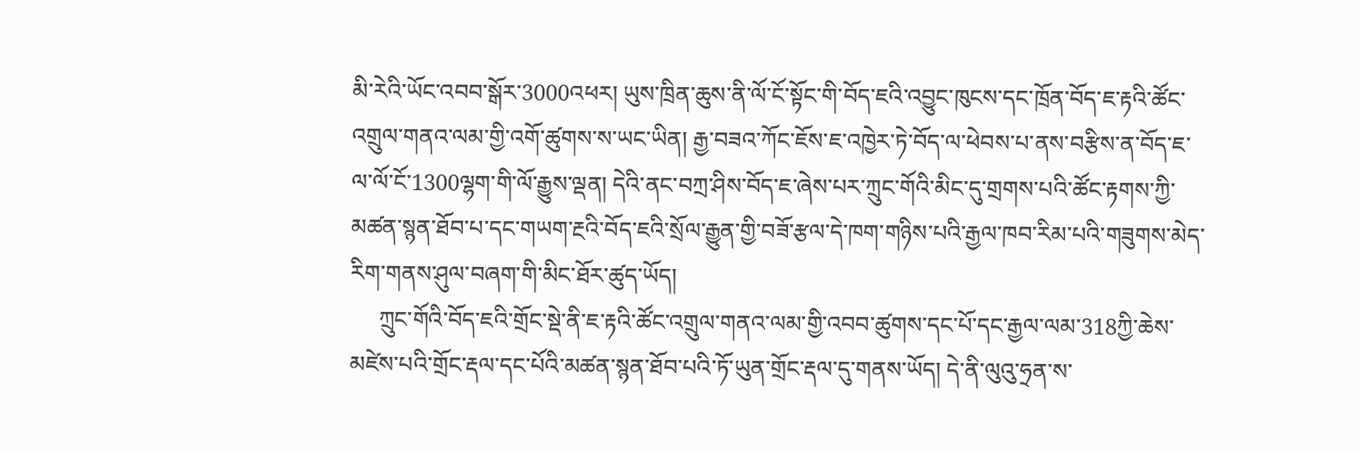མི་རེའི་ཡོང་འབབ་སྒོར་3000འཕར། ཡུས་ཁྲིན་ཆུས་ནི་ལོ་ངོ་སྟོང་གི་བོད་ཇའི་འབྱུང་ཁུངས་དང་ཁྲོན་བོད་ཇ་རྟའི་ཚོང་འགྲུལ་གནའ་ལམ་གྱི་འགོ་ཚུགས་ས་ཡང་ཡིན། རྒྱ་བཟའ་ཀོང་ཇོས་ཇ་འཁྱེར་ཏེ་བོད་ལ་ཕེབས་པ་ནས་བརྩིས་ན་བོད་ཇ་ལ་ལོ་ངོ་1300ལྷག་གི་ལོ་རྒྱུས་ལྡན། དེའི་ནང་བཀྲ་ཤིས་བོད་ཇ་ཞེས་པར་ཀྲུང་གོའི་མིང་དུ་གྲགས་པའི་ཚོང་རྟགས་ཀྱི་མཚན་སྙན་ཐོབ་པ་དང་གཡག་རྔའི་བོད་ཇའི་སྲོལ་རྒྱུན་གྱི་བཟོ་རྩལ་དེ་ཁག་གཉིས་པའི་རྒྱལ་ཁབ་རིམ་པའི་གཟུགས་མེད་རིག་གནས་ཤུལ་བཞག་གི་མིང་ཐོར་ཚུད་ཡོད།
     ཀྲུང་གོའི་བོད་ཇའི་གྲོང་སྡེ་ནི་ཇ་རྟའི་ཚོང་འགྲུལ་གནའ་ལམ་གྱི་འབབ་ཚུགས་དང་པོ་དང་རྒྱལ་ལམ་318ཀྱི་ཆེས་མཛེས་པའི་གྲོང་རྡལ་དང་པོའི་མཚན་སྙན་ཐོབ་པའི་ཏོ་ཡུན་གྲོང་རྡལ་དུ་གནས་ཡོད། དེ་ནི་ལུའུ་ཧྲན་ས་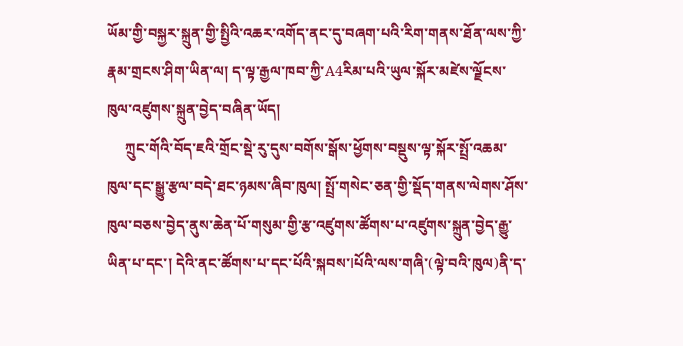ཡོམ་གྱི་བསྐྱར་སྐྲུན་གྱི་སྤྱིའི་འཆར་འགོད་ནང་དུ་བཞག་པའི་རིག་གནས་ཐོན་ལས་ཀྱི་རྣམ་གྲངས་ཤིག་ཡིན་ལ། ད་ལྟ་རྒྱལ་ཁབ་ཀྱི་A4རིམ་པའི་ཡུལ་སྐོར་མཛེས་ལྗོངས་ཁུལ་འཛུགས་སྐྲུན་བྱེད་བཞིན་ཡོད།
     ཀྲུང་གོའི་བོད་ཇའི་གྲོང་སྡེ་རུ་དུས་བགོས་སྒོས་ཕྱོགས་བསྡུས་ལྟ་སྐོར་སྤྲོ་འཆམ་ཁུལ་དང་སྒྱུ་རྩལ་བདེ་ཐང་ཉམས་ཞིབ་ཁུལ། སྤྲོ་གསེང་ཅན་གྱི་སྡོད་གནས་ལེགས་ཤོས་ཁུལ་བཅས་བྱེད་ནུས་ཆེན་པོ་གསུམ་གྱི་རྩ་འཛུགས་ཚོགས་པ་འཛུགས་སྐྲུན་བྱེད་རྒྱུ་ཡིན་པ་དང་། དེའི་ནང་ཚོགས་པ་དང་པོའི་སྐབས་Ⅰཔོའི་ལས་གཞི་(ལྟེ་བའི་ཁུལ)ནི་ད་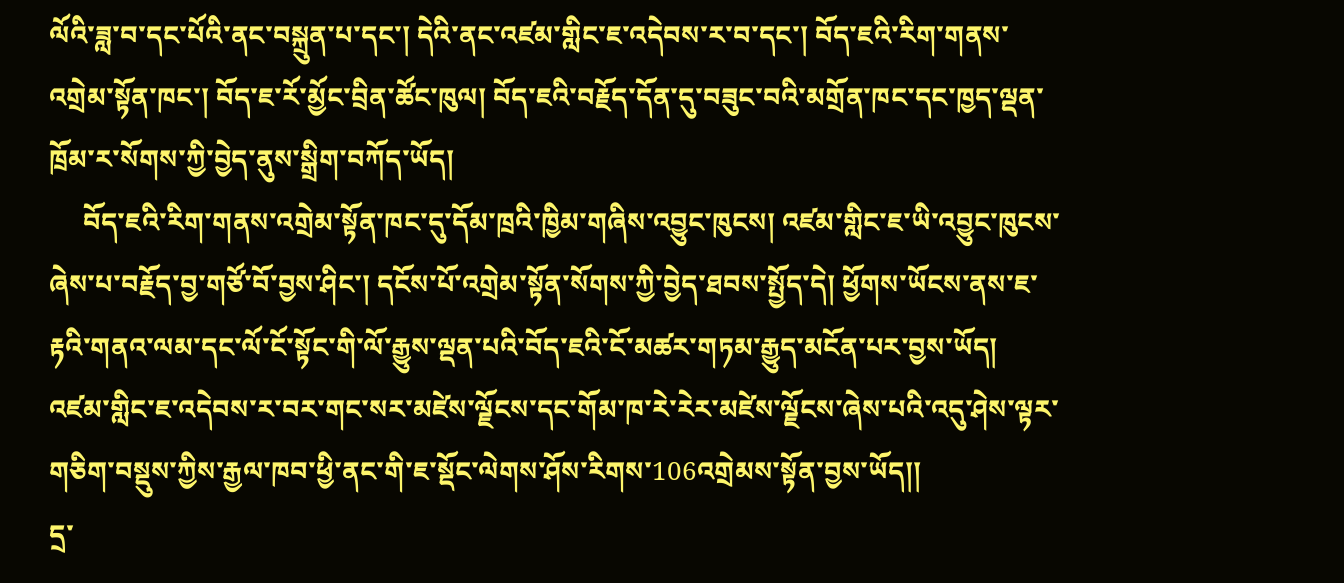ལོའི་ཟླ་བ་དང་པོའི་ནང་བསྐྲུན་པ་དང་། དེའི་ནང་འཛམ་གླིང་ཇ་འདེབས་ར་བ་དང་། བོད་ཇའི་རིག་གནས་འགྲེམ་སྟོན་ཁང་། བོད་ཇ་རོ་མྱོང་བྲིན་ཚོང་ཁུལ། བོད་ཇའི་བརྗོད་དོན་དུ་བཟུང་བའི་མགྲོན་ཁང་དང་ཁྱད་ལྡན་ཁྲོམ་ར་སོགས་ཀྱི་བྱེད་ནུས་སྒྲིག་བཀོད་ཡོད།
     བོད་ཇའི་རིག་གནས་འགྲེམ་སྟོན་ཁང་དུ་དོམ་ཁྲའི་ཁྱིམ་གཞིས་འབྱུང་ཁུངས། འཛམ་གླིང་ཇ་ཡི་འབྱུང་ཁུངས་ཞེས་པ་བརྗོད་བྱ་གཙོ་བོ་བྱས་ཤིང་། དངོས་པོ་འགྲེམ་སྟོན་སོགས་ཀྱི་བྱེད་ཐབས་སྤྱོད་དེ། ཕྱོགས་ཡོངས་ནས་ཇ་རྟའི་གནའ་ལམ་དང་ལོ་ངོ་སྟོང་གི་ལོ་རྒྱུས་ལྡན་པའི་བོད་ཇའི་ངོ་མཚར་གཏམ་རྒྱུད་མངོན་པར་བྱས་ཡོད། འཛམ་གླིང་ཇ་འདེབས་ར་བར་གང་སར་མཛེས་ལྗོངས་དང་གོམ་ཁ་རེ་རེར་མཛེས་ལྗོངས་ཞེས་པའི་འདུ་ཤེས་ལྟར་གཅིག་བསྡུས་ཀྱིས་རྒྱལ་ཁབ་ཕྱི་ནང་གི་ཇ་སྡོང་ལེགས་ཤོས་རིགས་106འགྲེམས་སྟོན་བྱས་ཡོད།།
དྲ་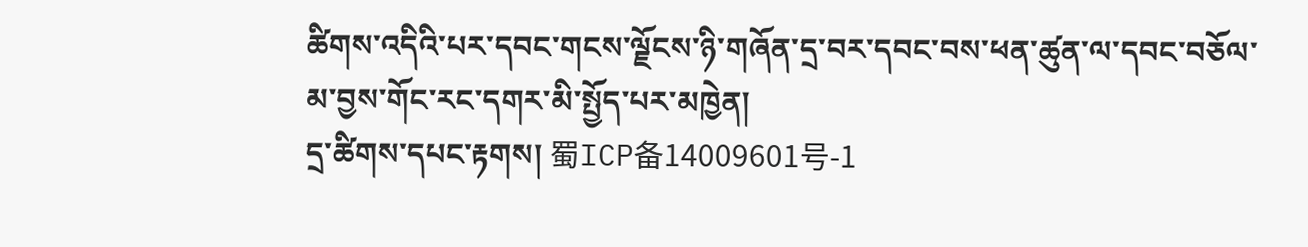ཚིགས་འདིའི་པར་དབང་གངས་ལྗོངས་ཉི་གཞོན་དྲ་བར་དབང་བས་ཕན་ཚུན་ལ་དབང་བཅོལ་མ་བྱས་གོང་རང་དགར་མི་སྤྱོད་པར་མཁྱེན།
དྲ་ཚིགས་དཔང་རྟགས། 蜀ICP备14009601号-1